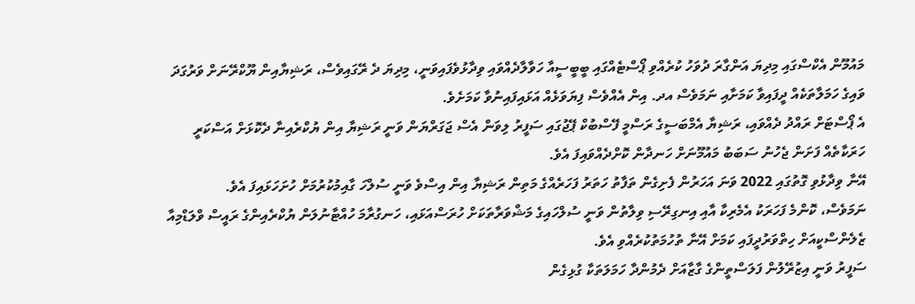މައުމޫން އެކްސްގައި މިދިޔަ އަންގާރަ ދުވަހު ކުރެއްވި ޕޯސްޓެއްގައި ބީބީސީއާ ހަވާލާދެއްވައި ވިދާޅުވެފައިވަނީ، މިދިޔަ ދެ ރޭގައިވެސް، ރަޝިޔާއިން ޔޫކްރޭނަށް ވަރުގަދަ ވައިގެ ހަމަލާތަކެއް ދީފައިވާ ކަމަށާއި ނަމަވެސް އދ. އިން އެއްވެސް ފިޔަވަޅެއް އަޅައިފައިނުވާ ކަމަށެވެ.
އެ ޕޯސްޓަށް ރައްދު ދެއްވައި، ރަޝިޔާ އެމްބަސީގެ ރަސްމީ ފޭސްބުކް ޕޭޖުގައި ސަފީރު ލިވަން އެސް ޖަގަރްޔަން ވަނީ ރަޝިޔާ އިން ޔުކްރެއިނާ ދެކޮޅަށް އަސްކަރީ ހަރަކާތެއް ފަށަން ޖެހުނު ސަބަބު މައުމޫނަށް ހަނދާން ކޮށްދެއްވައިފަ އެވެ.
އޭނާ ވިދާޅުވި ގޮތުގައި 2022 ވަނަ އަހަރުން ފެށިގެން ތަފާތު ހަތަރު ފަހަރެއްގެ މަތިން ރަޝިޔާ އިން އިސްވެ ވަނީ ސުލްހަ ގާއިމުކުރުމަށް ހުށަހަޅައިފަ އެވެ.
ނަމަވެސް، ކޮންމެ ފަހަރަކު އެމެރިކާ އާއި އިނގިރޭސި ވިލާތުން ވަނީ ސުލްހައިގެ މަޝްވަރާތަކަށް ހުރަސްއަޅައި، ހަނގުރާމަ ހުއްޓާނުލަން ޔުކްރެއިންގެ ރައީސް ވްލަޑްމިއާ ޒެލެންސްކީއަށް ހިތްވަރުދީފައި ކަމަށް އޭނާ ތުހުމަތުކުރެއްވި އެވެ.
ސަފީރު ވަނީ އިޒުރޭލުން ފަލަސްތީންގެ ގާޒާއަށް ދެމުންދާ ހަމަލަތަކާ ގުޅިގެން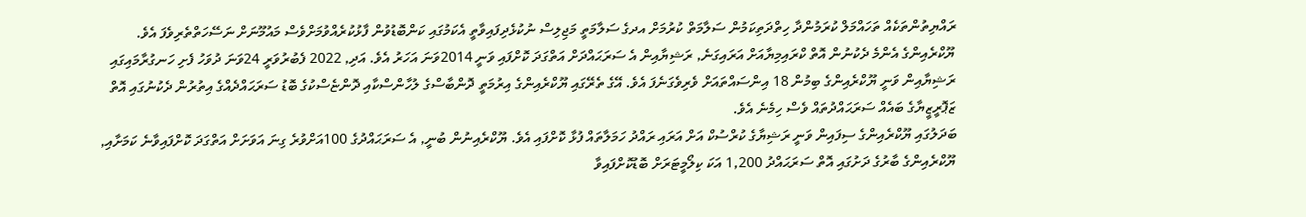ރައްޔިތުންތަކެއް ތަހައްމަލް ކުރަމުންދާ ހިތްދަތިކަމުން ސަލާމަތް ކުރުމަށް އދގެ ސަލާމަތީ މަޖިލިސް ނުކުޅެދިފައިވާތީ އެކަމުގައި ކަންބޮޑުވުން ފާޅުކުރެއްވުމަށްވެސް މައުމޫނަށް ނަސޭހަތްތެރިވެފަ އެވެ.
ޔޫކްރެއިންގެ އެންމެ ދެކުނުން އޮތް ކްރައިމިޔާއަށް އަރައިގަނެ, ރަޝިޔާއިން އެ ސަރަޙައްދަށް އަތްގަދަ ކޮށްފައި ވަނީ 2014ވަނަ އަހަރު އެވެ. އަދި, 2022 ފެބުރުވަރީ 24ވަނަ ދުވަހު ފެށި ހަނގުރާމައިގައި ރަޝިޔާއިން ވަނީ ޔޫކްރެއިންގެ ބިމުން 18 އިންސައްތައަށް ވެރިވެގަނެފަ އެވެ. އޭގެ ތެރޭގައި ޔޫކްރެއިންގެ އިރުމަތީ ދޮންބާސްގެ ލުހާންސްކާއި ދޮންޏެސްކުގެ ބޮޑު ސަރަޙައްދެއްގެ އިތުރުން ދެކުނުގައި އޮތް ޒަޕޮރީޒީޔާގެ ބައެއް ސަރަޙައްދުތައް ވެސް ހިމެނެ އެވެ.
ބަދަލުގައި ޔޫކްރެއިންގެ ސިފައިން ވަނީ ރަޝިޔާގެ ކުރްސުކް އަށް އަރައި ރައްދު ހަމަލާތައް ފުޅާ ކޮށްފައި އެވެ. ޔޫކްރެއިނުން ބުނީ, އެ ސަރަޙައްދުގެ 100އަށްވުރެ ގިނަ އަވަށަށް އަތްގަދަ ކޮށްފައިވާނެ ކަމަށާއި, ޔޫކްރެއިންގެ ބާރުގެ ދަށުގައި އޮތް ސަރަޙައްދު 1,200 އަކަ ކިލޯމީޓަރަށް ބޮޑުކޮށްފައިވާ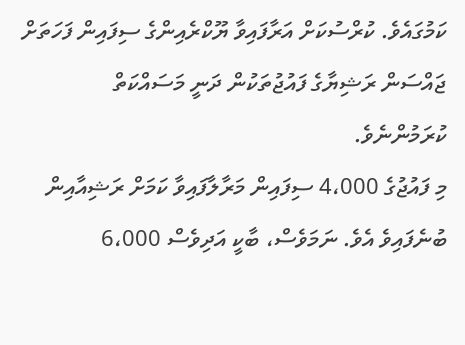ކަމުގައެވެ. ކުރްސުކަށް އަރާފައިވާ ޔޫކްރެއިންގެ ސިފައިން ފަހަތަށް ޖައްސަން ރަޝިޔާގެ ފައުޖުތަކުން ދަނީ މަސައްކަތް ކުރަމުންނެވެ.
މި ފައުޖުގެ 4،000 ސިފައިން މަރާލާފައިވާ ކަމަށް ރަޝިއާއިން ބުނެފައިވެ އެވެ. ނަމަވެސް، ބާކީ އަދިވެސް 6،000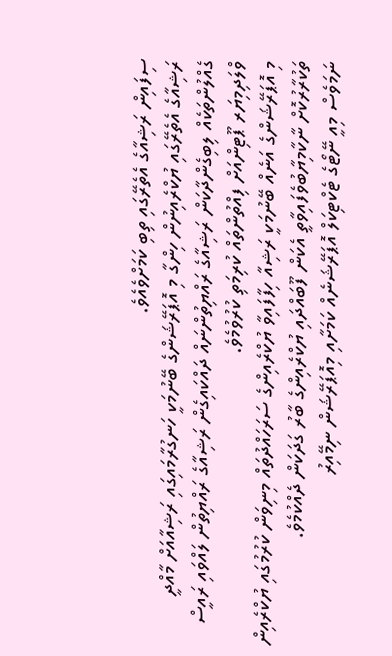ސިފައިން ރަޝިއާގެ އެތެރޭގައި ތިބި ކަމަށްވެއެވެ.
ރަޝިއާގެ އެތެރޭގައި ޔުކްރެއިނުން ހިންގާ މި އޮޕަރޭޝަންގެ ބޭނުމަކީ ހަނގުރާމައިގައި ރަޝިއާއަށް މާއްދީ ގެއްލުންތަކެއް ލިބިގެންދާކަން ރަޝިއާގެ ރައްޔިތުންނައް ދައްކައިގެން ރަޝިއާގެ ރައްޔިތުން ލައްވައި ރައީސް ވްލަދިމިޔަރ ޕޫޓިންއަށް ފިއްތުންތައް ކުރިމަތި ކުރުވުމެވެ.
މި އޮޕަރޭޝަންގެ އަނެއް ބޭނުމަކީ ރަޝިއާ ހިފާފައިވާ ޔުކްރެއިންގެ ސަރަހައްދުތައް މިނިވަން ކުރުމުގައި ޔުކްރެއިން ތަކުރާރުކޮށް ނާކާމިޔާބުވެފައިވާތީ އެކަން ފޫބައްދައި ޔުކްރެއިންގެ ބާރު ގަދަކަން ދެއްކުމެވެ.
ނަމަވެސް މިއީ ނޭޓޯގެ ޓެކްޓިކަލް އޮޕަރޭޝަނެއް ކަމަށާއި މިއޮޕަރޭޝަން ނިމޭއިރު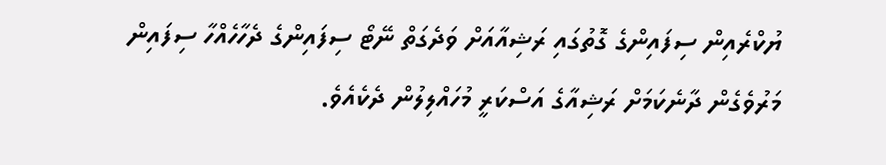ޔުކްރެއިން ސިފައިންގެ ގޮތުގައި ރަޝިއާއަށް ވަދެގަތް ނޭޓޯ ސިފައިންގެ ދެހާހެއްހާ ސިފައިން މަރުވެގެން ދާނެކަމަށް ރަޝިއާގެ އަސްކަރީ މުހައްލިލުން ދެކެއެވެ.